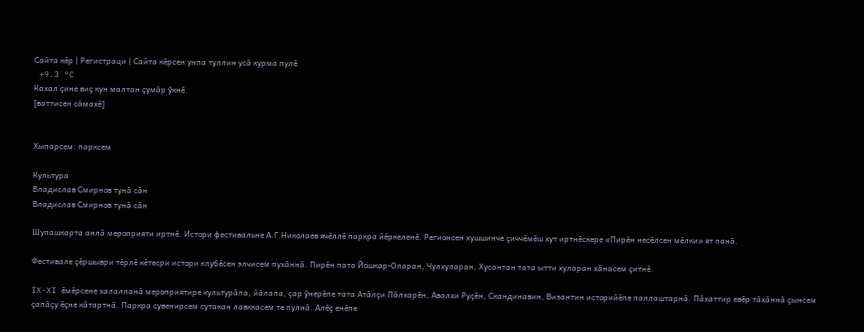Сайта кӗр | Регистраци | Сайта кӗрсен унпа туллин усӑ курма пулӗ
 +9.3 °C
Кахал ҫине виҫ кун малтан ҫумӑр ӳкнӗ.
[ваттисен сӑмахӗ]


Хыпарсем: парксем

Культура
Владислав Смирнов тунӑ сӑн
Владислав Смирнов тунӑ сӑн

Шупашкарта анлӑ мероприяти иртнӗ. Истори фестивальне А.Г.Николаев ячӗллӗ паркра йӗркеленӗ. Регионсен хушшинче ҫиччӗмӗш хут иртнӗскере «Пирӗн несӗлсен мӗлки» ят панӑ.

Фестивале ҫӗршыври тӗрлӗ кӗтесри истори клубӗсен элчисем пухӑннӑ. Пирӗн пата Йошкар-Оларан, Чулхуларан, Хусантан тата ытти хуларан хӑнасем ҫитнӗ.

IX-XI ӗмӗрсене халалланӑ мероприятире культурӑпа, йӑлапа, ҫар ӳнерӗпе тата Атӑлҫи Пӑлхарӗн, Авалхи Руҫӗн, Скандинавин, Византин историйӗпе паллаштарнӑ. Пӑхаттир евӗр тӑхӑннӑ ҫынсем ҫапӑҫу ӗҫне кӑтартнӑ. Паркра сувенирсем сутакан лавккасем те пулнӑ. Алӗҫ енӗпе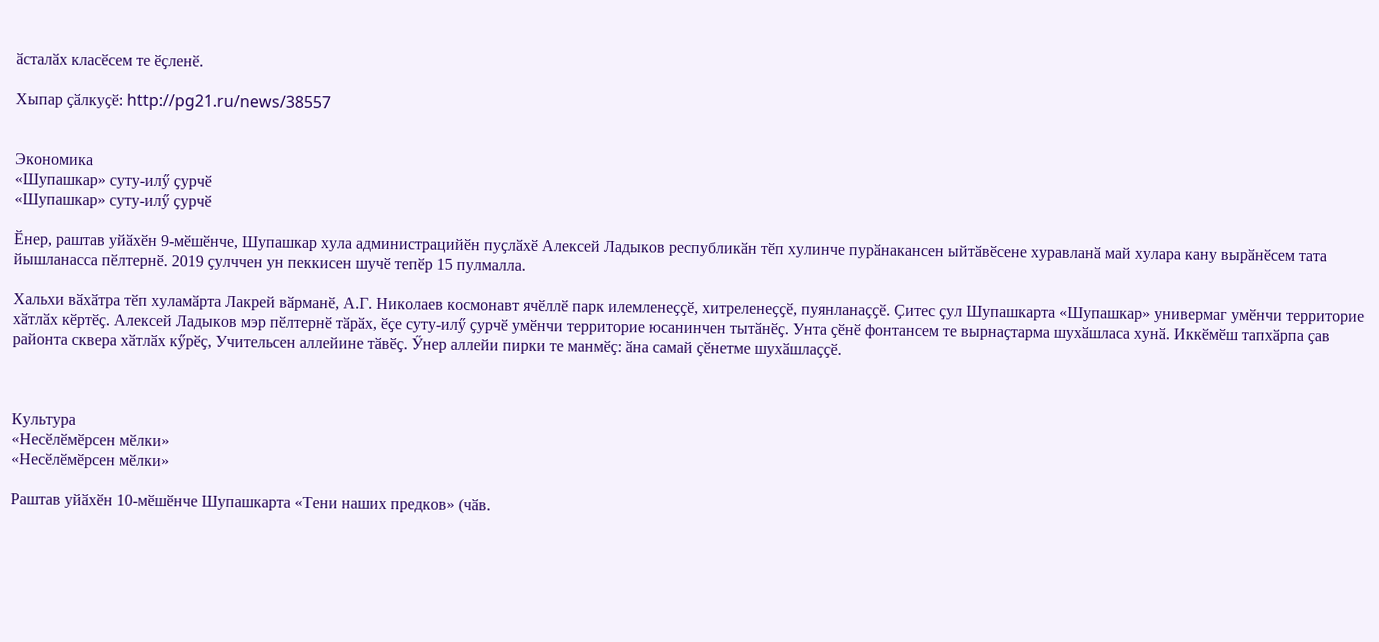ӑсталӑх класӗсем те ӗҫленӗ.

Хыпар ҫӑлкуҫӗ: http://pg21.ru/news/38557


Экономика
«Шупашкар» суту-илӳ ҫурчӗ
«Шупашкар» суту-илӳ ҫурчӗ

Ӗнер, раштав уйӑхӗн 9-мӗшӗнче, Шупашкар хула администрацийӗн пуҫлӑхӗ Алексей Ладыков республикӑн тӗп хулинче пурӑнакансен ыйтӑвӗсене хуравланӑ май хулара кану вырӑнӗсем тата йышланасса пӗлтернӗ. 2019 ҫулччен ун пеккисен шучӗ тепӗр 15 пулмалла.

Хальхи вӑхӑтра тӗп хуламӑрта Лакрей вӑрманӗ, А.Г. Николаев космонавт ячӗллӗ парк илемленеҫҫӗ, хитреленеҫҫӗ, пуянланаҫҫӗ. Ҫитес ҫул Шупашкарта «Шупашкар» универмаг умӗнчи территорие хӑтлӑх кӗртӗҫ. Алексей Ладыков мэр пӗлтернӗ тӑрӑх, ӗҫе суту-илӳ ҫурчӗ умӗнчи территорие юсанинчен тытӑнӗҫ. Унта ҫӗнӗ фонтансем те вырнаҫтарма шухӑшласа хунӑ. Иккӗмӗш тапхӑрпа ҫав районта сквера хӑтлӑх кӳрӗҫ, Учительсен аллейине тӑвӗҫ. Ӳнер аллейи пирки те манмӗҫ: ӑна самай ҫӗнетме шухӑшлаҫҫӗ.



Культура
«Несӗлӗмӗрсен мӗлки»
«Несӗлӗмӗрсен мӗлки»

Раштав уйӑхӗн 10-мӗшӗнче Шупашкарта «Тени наших предков» (чӑв.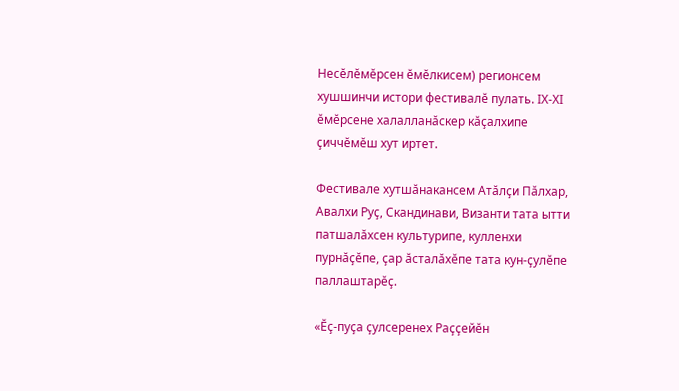Несӗлӗмӗрсен ӗмӗлкисем) регионсем хушшинчи истори фестивалӗ пулать. IX-XI ӗмӗрсене халалланӑскер кӑҫалхипе ҫиччӗмӗш хут иртет.

Фестивале хутшӑнакансем Атӑлҫи Пӑлхар, Авалхи Руҫ, Скандинави, Византи тата ытти патшалӑхсен культурипе, кулленхи пурнӑҫӗпе, ҫар ӑсталӑхӗпе тата кун-ҫулӗпе паллаштарӗҫ.

«Ӗҫ-пуҫа ҫулсеренех Раҫҫейӗн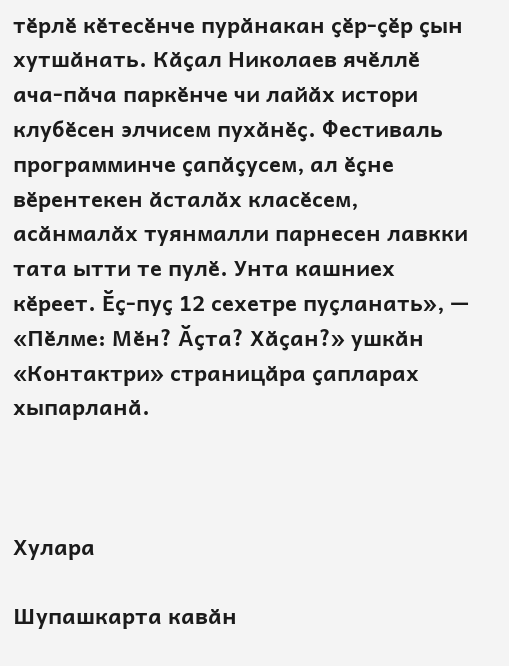тӗрлӗ кӗтесӗнче пурӑнакан ҫӗр-ҫӗр ҫын хутшӑнать. Кӑҫал Николаев ячӗллӗ ача-пӑча паркӗнче чи лайӑх истори клубӗсен элчисем пухӑнӗҫ. Фестиваль программинче ҫапӑҫусем, ал ӗҫне вӗрентекен ӑсталӑх класӗсем, асӑнмалӑх туянмалли парнесен лавкки тата ытти те пулӗ. Унта кашниех кӗреет. Ӗҫ-пуҫ 12 сехетре пуҫланать», — «Пӗлме: Мӗн? Ӑҫта? Хӑҫан?» ушкӑн «Контактри» страницӑра ҫапларах хыпарланӑ.



Хулара

Шупашкарта кавӑн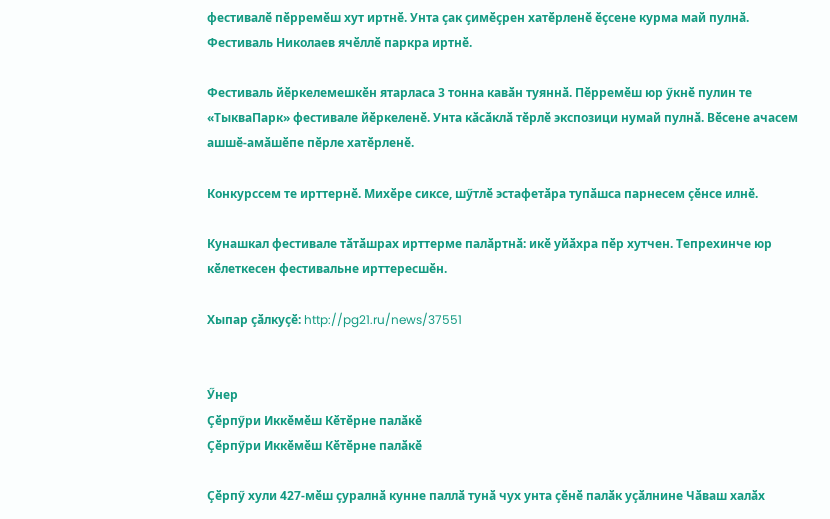фестивалӗ пӗрремӗш хут иртнӗ. Унта ҫак ҫимӗҫрен хатӗрленӗ ӗҫсене курма май пулнӑ. Фестиваль Николаев ячӗллӗ паркра иртнӗ.

Фестиваль йӗркелемешкӗн ятарласа 3 тонна кавӑн туяннӑ. Пӗрремӗш юр ӳкнӗ пулин те «ТыкваПарк» фестивале йӗркеленӗ. Унта кӑсӑклӑ тӗрлӗ экспозици нумай пулнӑ. Вӗсене ачасем ашшӗ-амӑшӗпе пӗрле хатӗрленӗ.

Конкурссем те ирттернӗ. Михӗре сиксе, шӳтлӗ эстафетӑра тупӑшса парнесем ҫӗнсе илнӗ.

Кунашкал фестивале тӑтӑшрах ирттерме палӑртнӑ: икӗ уйӑхра пӗр хутчен. Тепрехинче юр кӗлеткесен фестивальне ирттересшӗн.

Хыпар ҫӑлкуҫӗ: http://pg21.ru/news/37551


Ӳнер
Ҫӗрпӳри Иккӗмӗш Кӗтӗрне палӑкӗ
Ҫӗрпӳри Иккӗмӗш Кӗтӗрне палӑкӗ

Ҫӗрпӳ хули 427-мӗш ҫуралнӑ кунне паллӑ тунӑ чух унта ҫӗнӗ палӑк уҫӑлнине Чӑваш халӑх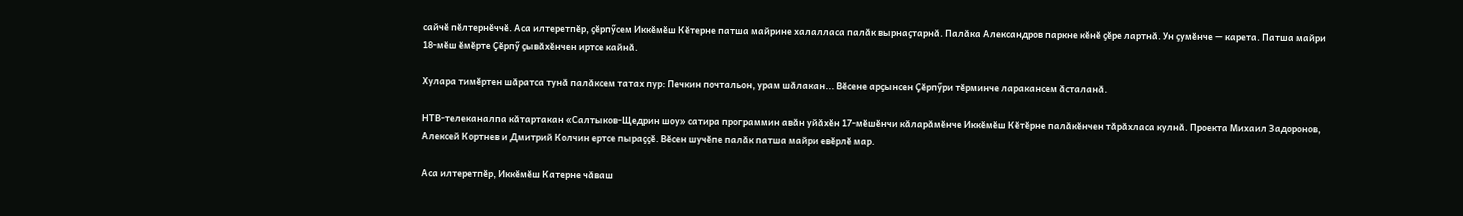сайчӗ пӗлтернӗччӗ. Аса илтеретпӗр, ҫӗрпӳсем Иккӗмӗш Кӗтерне патша майрине халалласа палӑк вырнаҫтарнӑ. Палӑка Александров паркне кӗнӗ ҫӗре лартнӑ. Ун ҫумӗнче — карета. Патша майри 18-мӗш ӗмӗрте Ҫӗрпӳ ҫывӑхӗнчен иртсе кайнӑ.

Хулара тимӗртен шӑратса тунӑ палӑксем татах пур: Печкин почтальон, урам шӑлакан... Вӗсене арҫынсен Ҫӗрпӳри тӗрминче ларакансем ӑсталанӑ.

НТВ-телеканалпа кӑтартакан «Салтыков-Щедрин шоу» сатира программин авӑн уйӑхӗн 17-мӗшӗнчи кӑларӑмӗнче Иккӗмӗш Кӗтӗрне палӑкӗнчен тӑрӑхласа кулнӑ. Проекта Михаил Задоронов, Алексей Кортнев и Дмитрий Колчин ертсе пыраҫҫӗ. Вӗсен шучӗпе палӑк патша майри евӗрлӗ мар.

Аса илтеретпӗр, Иккӗмӗш Катерне чӑваш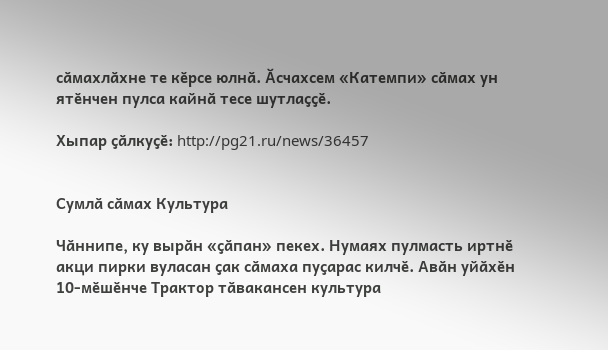сӑмахлӑхне те кӗрсе юлнӑ. Ӑсчахсем «Катемпи» сӑмах ун ятӗнчен пулса кайнӑ тесе шутлаҫҫӗ.

Хыпар ҫӑлкуҫӗ: http://pg21.ru/news/36457


Сумлӑ сӑмах Культура

Чӑннипе, ку вырӑн «ҫӑпан» пекех. Нумаях пулмасть иртнӗ акци пирки вуласан ҫак сӑмаха пуҫарас килчӗ. Авӑн уйӑхӗн 10-мӗшӗнче Трактор тӑвакансен культура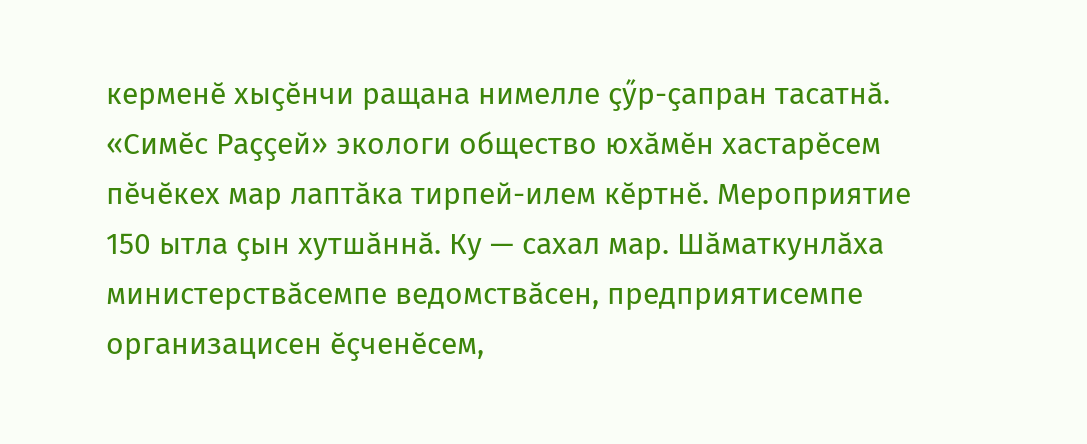керменӗ хыҫӗнчи ращана нимелле ҫӳр-ҫапран тасатнӑ. «Симӗс Раҫҫей» экологи общество юхӑмӗн хастарӗсем пӗчӗкех мар лаптӑка тирпей-илем кӗртнӗ. Мероприятие 150 ытла ҫын хутшӑннӑ. Ку — сахал мар. Шӑматкунлӑха министерствӑсемпе ведомствӑсен, предприятисемпе организацисен ӗҫченӗсем,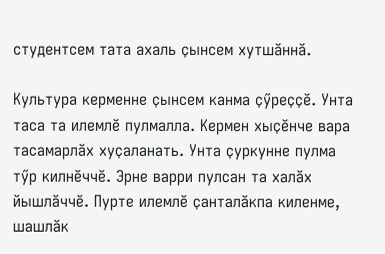студентсем тата ахаль ҫынсем хутшӑннӑ.

Культура керменне ҫынсем канма ҫӳреҫҫӗ. Унта таса та илемлӗ пулмалла. Кермен хыҫӗнче вара тасамарлӑх хуҫаланать. Унта ҫуркунне пулма тӳр килнӗччӗ. Эрне варри пулсан та халӑх йышлӑччӗ. Пурте илемлӗ ҫанталӑкпа киленме, шашлӑк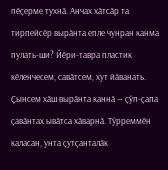пӗҫерме тухнӑ. Анчах хӑтсӑр та тирпейсӗр вырӑнта епле чунран канма пулать-ши? Йӗри-тавра пластик кӗленчесем, савӑтсем, хут йӑванать. Ҫынсем хӑш вырӑнта каннӑ — ҫӳп-ҫапа ҫавӑнтах ывӑтса хӑварнӑ. Тӳрреммӗн каласан, унта ҫутҫанталӑк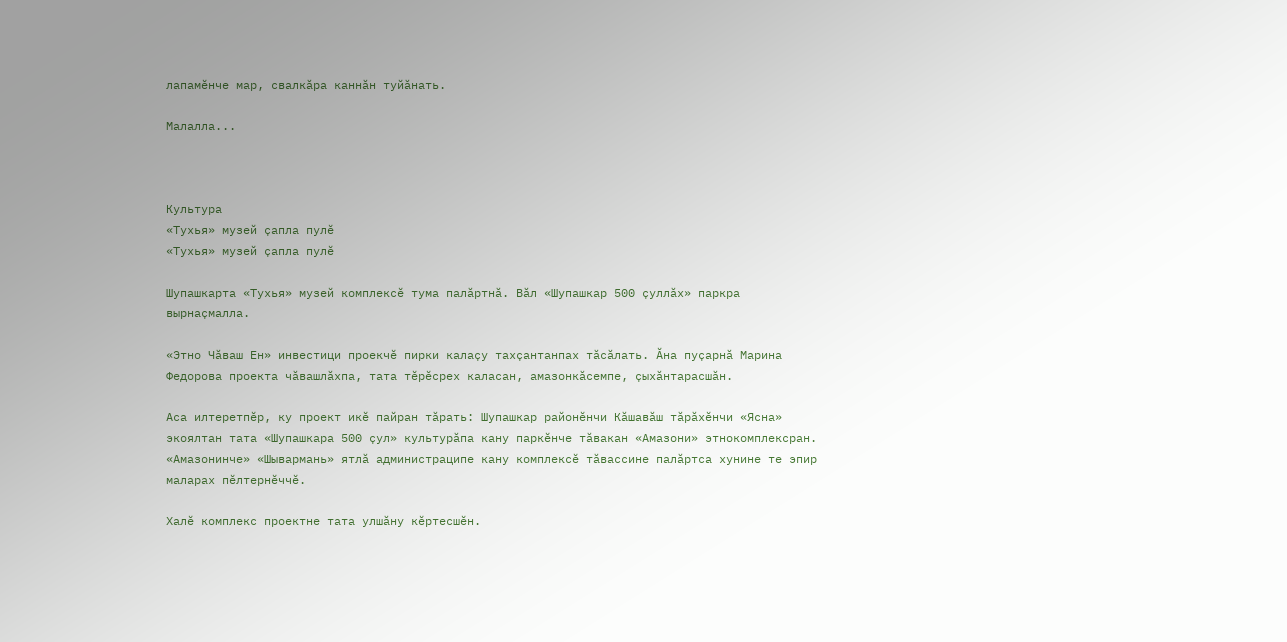лапамӗнче мар, свалкӑра каннӑн туйӑнать.

Малалла...



Культура
«Тухья» музей ҫапла пулӗ
«Тухья» музей ҫапла пулӗ

Шупашкарта «Тухья» музей комплексӗ тума палӑртнӑ. Вӑл «Шупашкар 500 ҫуллӑх» паркра вырнаҫмалла.

«Этно Чӑваш Ен» инвестици проекчӗ пирки калаҫу тахҫантанпах тӑсӑлать. Ӑна пуҫарнӑ Марина Федорова проекта чӑвашлӑхпа, тата тӗрӗсрех каласан, амазонкӑсемпе, ҫыхӑнтарасшӑн.

Аса илтеретпӗр, ку проект икӗ пайран тӑрать: Шупашкар районӗнчи Кӑшавӑш тӑрӑхӗнчи «Ясна» экоялтан тата «Шупашкара 500 ҫул» культурӑпа кану паркӗнче тӑвакан «Амазони» этнокомплексран. «Амазонинче» «Шывармань» ятлӑ администраципе кану комплексӗ тӑвассине палӑртса хунине те эпир маларах пӗлтернӗччӗ.

Халӗ комплекс проектне тата улшӑну кӗртесшӗн.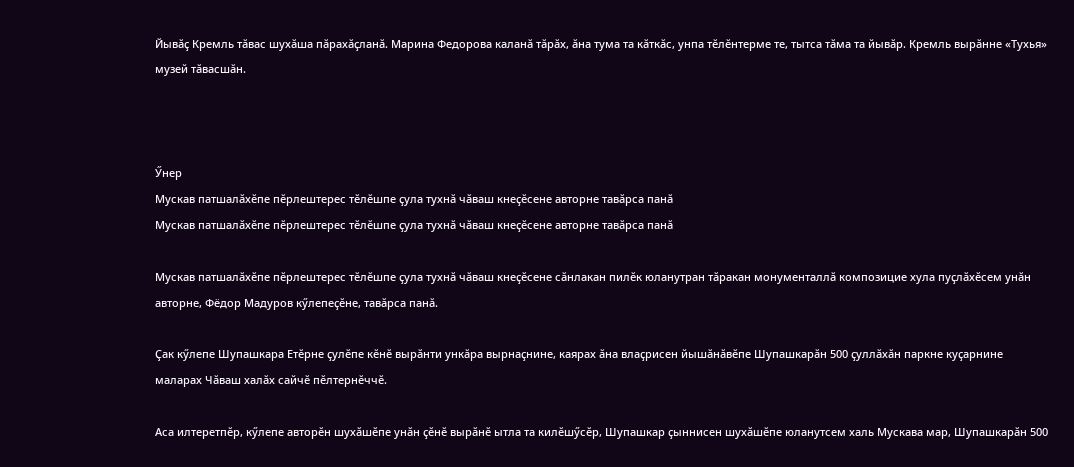Йывӑҫ Кремль тӑвас шухӑша пӑрахӑҫланӑ. Марина Федорова каланӑ тӑрӑх, ӑна тума та кӑткӑс, унпа тӗлӗнтерме те, тытса тӑма та йывӑр. Кремль вырӑнне «Тухья» музей тӑвасшӑн.



Ӳнер
Мускав патшалӑхӗпе пӗрлештерес тӗлӗшпе ҫула тухнӑ чӑваш кнеҫӗсене авторне тавӑрса панӑ
Мускав патшалӑхӗпе пӗрлештерес тӗлӗшпе ҫула тухнӑ чӑваш кнеҫӗсене авторне тавӑрса панӑ

Мускав патшалӑхӗпе пӗрлештерес тӗлӗшпе ҫула тухнӑ чӑваш кнеҫӗсене сӑнлакан пилӗк юланутран тӑракан монументаллӑ композицие хула пуҫлӑхӗсем унӑн авторне, Фёдор Мадуров кӳлепеҫӗне, тавӑрса панӑ.

Ҫак кӳлепе Шупашкара Етӗрне ҫулӗпе кӗнӗ вырӑнти ункӑра вырнаҫнине, каярах ӑна влаҫрисен йышӑнӑвӗпе Шупашкарӑн 500 ҫуллӑхӑн паркне куҫарнине маларах Чӑваш халӑх сайчӗ пӗлтернӗччӗ.

Аса илтеретпӗр, кӳлепе авторӗн шухӑшӗпе унӑн ҫӗнӗ вырӑнӗ ытла та килӗшӳсӗр, Шупашкар ҫыннисен шухӑшӗпе юланутсем халь Мускава мар, Шупашкарӑн 500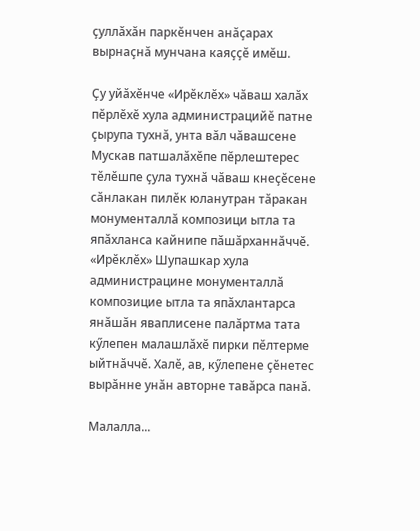ҫуллӑхӑн паркӗнчен анӑҫарах вырнаҫнӑ мунчана каяҫҫӗ имӗш.

Ҫу уйӑхӗнче «Ирӗклӗх» чӑваш халӑх пӗрлӗхӗ хула администрацийӗ патне ҫырупа тухнӑ, унта вӑл чӑвашсене Мускав патшалӑхӗпе пӗрлештерес тӗлӗшпе ҫула тухнӑ чӑваш кнеҫӗсене сӑнлакан пилӗк юланутран тӑракан монументаллӑ композици ытла та япӑхланса кайнипе пӑшӑрханнӑччӗ. «Ирӗклӗх» Шупашкар хула администрацине монументаллӑ композицие ытла та япӑхлантарса янӑшӑн яваплисене палӑртма тата кӳлепен малашлӑхӗ пирки пӗлтерме ыйтнӑччӗ. Халӗ, ав, кӳлепене ҫӗнетес вырӑнне унӑн авторне тавӑрса панӑ.

Малалла...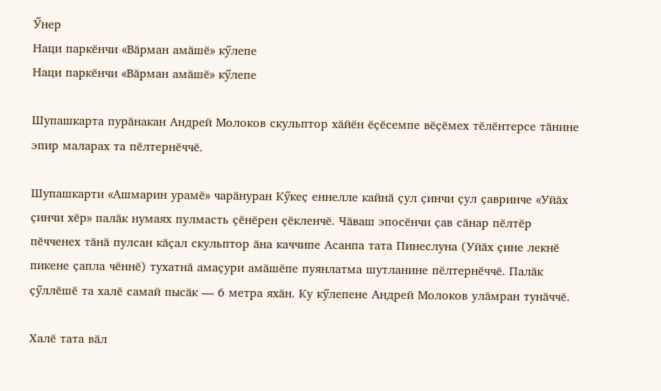Ӳнер
Наци паркӗнчи «Вӑрман амӑшӗ» кӳлепе
Наци паркӗнчи «Вӑрман амӑшӗ» кӳлепе

Шупашкарта пурӑнакан Андрей Молоков скульптор хӑйӗн ӗҫӗсемпе вӗҫӗмех тӗлӗнтерсе тӑнине эпир маларах та пӗлтернӗччӗ.

Шупашкарти «Ашмарин урамӗ» чарӑнуран Кӳкеҫ еннелле кайнӑ ҫул ҫинчи ҫул ҫавринче «Уйӑх ҫинчи хӗр» палӑк нумаях пулмасть ҫӗнӗрен ҫӗкленчӗ. Чӑваш эпосӗнчи ҫав сӑнар пӗлтӗр пӗчченех тӑнӑ пулсан кӑҫал скульптор ӑна каччипе Асанпа тата Пинеслуна (Уйӑх ҫине лекнӗ пикене ҫапла чӗннӗ) тухатнӑ амаҫури амӑшӗпе пуянлатма шутланине пӗлтернӗччӗ. Палӑк ҫӳллӗшӗ та халӗ самай пысӑк — 6 метра яхӑн. Ку кӳлепене Андрей Молоков улӑмран тунӑччӗ.

Халӗ тата вӑл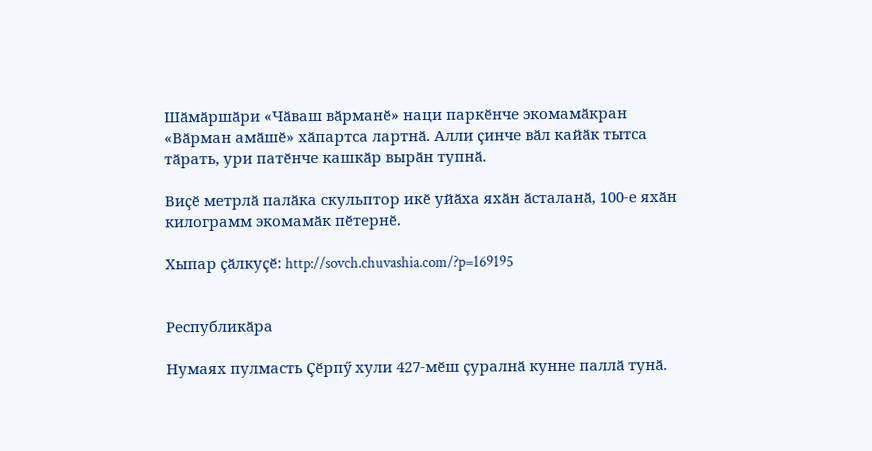Шӑмӑршӑри «Чӑваш вӑрманӗ» наци паркӗнче экомамӑкран «Вӑрман амӑшӗ» хӑпартса лартнӑ. Алли ҫинче вӑл кайӑк тытса тӑрать, ури патӗнче кашкӑр вырӑн тупнӑ.

Виҫӗ метрлӑ палӑка скульптор икӗ уйӑха яхӑн ӑсталанӑ, 100-е яхӑн килограмм экомамӑк пӗтернӗ.

Хыпар ҫӑлкуҫӗ: http://sovch.chuvashia.com/?p=169195


Республикӑра

Нумаях пулмасть Ҫӗрпӳ хули 427-мӗш ҫуралнӑ кунне паллӑ тунӑ.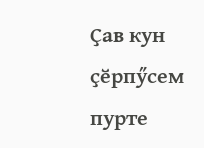Ҫав кун ҫӗрпӳсем пурте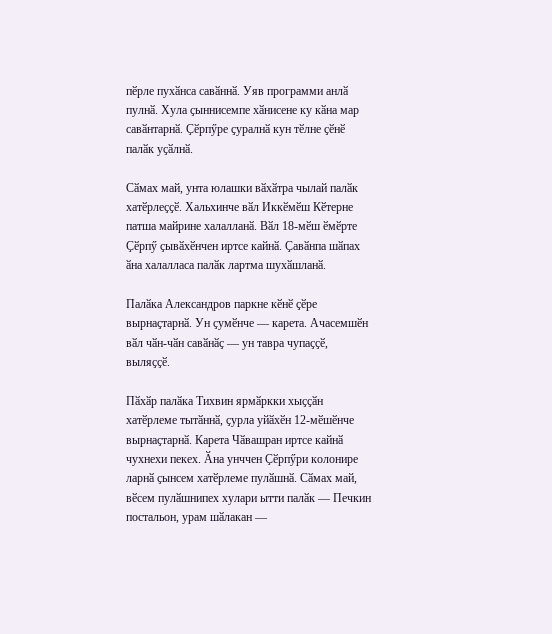пӗрле пухӑнса савӑннӑ. Уяв программи анлӑ пулнӑ. Хула ҫыннисемпе хӑнисене ку кӑна мар савӑнтарнӑ. Ҫӗрпӳре ҫуралнӑ кун тӗлне ҫӗнӗ палӑк уҫӑлнӑ.

Сӑмах май, унта юлашки вӑхӑтра чылай палӑк хатӗрлеҫҫӗ. Хальхинче вӑл Иккӗмӗш Кӗтерне патша майрине халалланӑ. Вӑл 18-мӗш ӗмӗрте Ҫӗрпӳ ҫывӑхӗнчен иртсе кайнӑ. Ҫавӑнпа шӑпах ӑна халалласа палӑк лартма шухӑшланӑ.

Палӑка Александров паркне кӗнӗ ҫӗре вырнаҫтарнӑ. Ун ҫумӗнче — карета. Ачасемшӗн вӑл чӑн-чӑн савӑнӑҫ — ун тавра чупаҫҫӗ, выляҫҫӗ.

Пӑхӑр палӑка Тихвин ярмӑркки хыҫҫӑн хатӗрлеме тытӑннӑ, ҫурла уйӑхӗн 12-мӗшӗнче вырнаҫтарнӑ. Карета Чӑвашран иртсе кайнӑ чухнехи пекех. Ӑна унччен Ҫӗрпӳри колонире ларнӑ ҫынсем хатӗрлеме пулӑшнӑ. Сӑмах май, вӗсем пулӑшнипех хулари ытти палӑк — Печкин постальон, урам шӑлакан —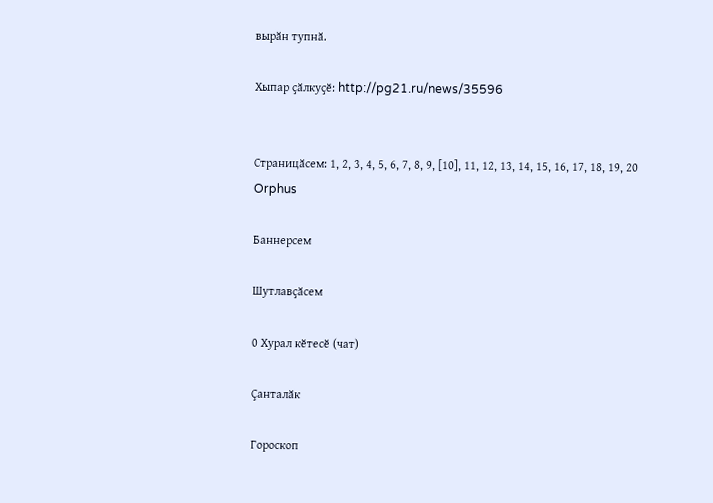вырӑн тупнӑ.

Хыпар ҫӑлкуҫӗ: http://pg21.ru/news/35596


Страницӑсем: 1, 2, 3, 4, 5, 6, 7, 8, 9, [10], 11, 12, 13, 14, 15, 16, 17, 18, 19, 20
Orphus

Баннерсем

Шутлавҫӑсем

0 Хурал кӗтесӗ (чат)

Ҫанталӑк

Гороскоп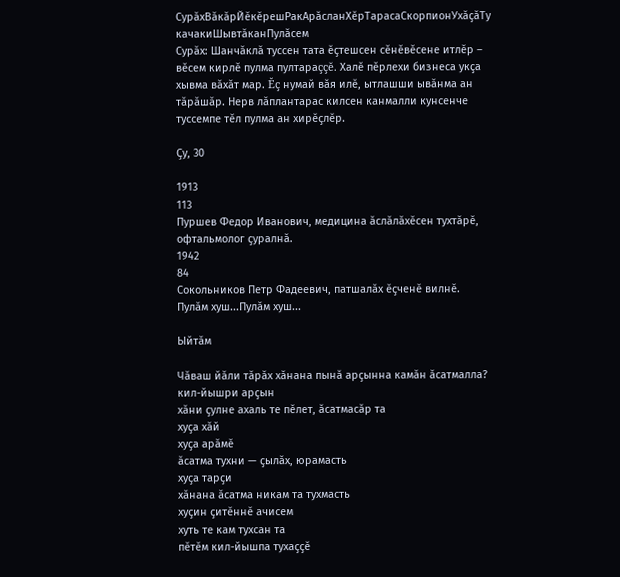СурӑхВӑкӑрЙӗкӗрешРакАрӑсланХӗрТарасаСкорпионУхӑҫӑТу качакиШывтӑканПулӑсем
Сурӑх: Шанчӑклӑ туссен тата ӗҫтешсен сĕнĕвĕсене итлӗр – вĕсем кирлĕ пулма пултараççĕ. Халĕ пĕрлехи бизнеса укçа хывма вăхăт мар. Ĕç нумай вăя илӗ, ытлашши ывӑнма ан тӑрӑшӑр. Нерв лӑплантарас килсен канмалли кунсенче туссемпе тĕл пулма ан хирӗҫлӗр.

Ҫу, 30

1913
113
Пуршев Федор Иванович, медицина ӑслӑлӑхӗсен тухтӑрӗ, офтальмолог ҫуралнӑ.
1942
84
Сокольников Петр Фадеевич, патшалӑх ӗҫченӗ вилнӗ.
Пулӑм хуш...Пулӑм хуш...

Ыйтӑм

Чӑваш йӑли тӑрӑх хӑнана пынӑ арҫынна камӑн ӑсатмалла?
кил-йышри арҫын
хӑни ҫулне ахаль те пӗлет, ӑсатмасӑр та
хуҫа хӑй
хуҫа арӑмӗ
ӑсатма тухни — ҫылӑх, юрамасть
хуҫа тарҫи
хӑнана ӑсатма никам та тухмасть
хуҫин ҫитӗннӗ ачисем
хуть те кам тухсан та
пӗтӗм кил-йышпа тухаҫҫӗ